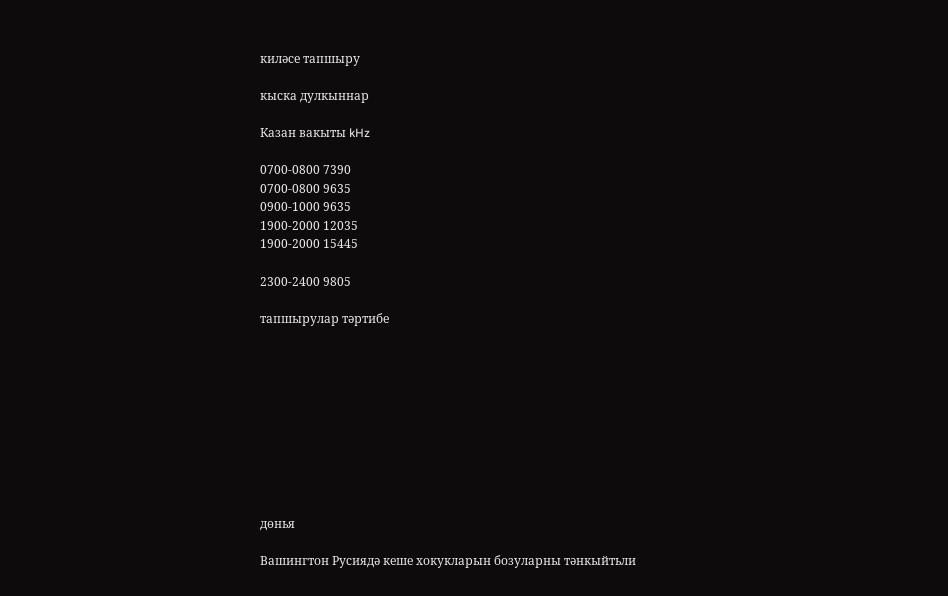киләсе тапшыру

кыска дулкыннар

Казан вакыты kHz

0700-0800 7390
0700-0800 9635
0900-1000 9635
1900-2000 12035
1900-2000 15445

2300-2400 9805

тапшырулар тәртибе










дөнья

Вашингтон Русиядә кеше хокукларын бозуларны тәнкыйтьли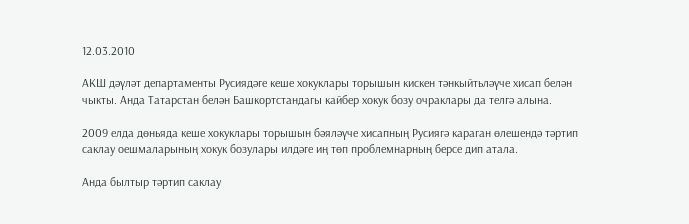12.03.2010

АКШ дәүләт департаменты Русиядәге кеше хокуклары торышын кискен тәнкыйтьләүче хисап белән чыкты. Анда Татарстан белән Башкортстандагы кайбер хокук бозу очраклары да телгә алына.

2009 елда дөньяда кеше хокуклары торышын бәяләүче хисапның Русиягә караган өлешендә тәртип саклау оешмаларының хокук бозулары илдәге иң төп проблемнарның берсе дип атала.

Анда былтыр тәртип саклау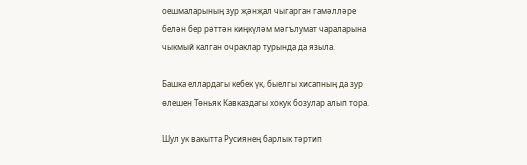оешмаларының зур җәнҗал чыгарган гамәлләре белән бер рәттән киңкүләм мәгълумат чараларына чыкмый калган очраклар турында да языла.

Башка еллардагы кебек үк, быелгы хисапның да зур өлешен Төньяк Кавказдагы хокук бозулар алып тора.

Шул ук вакытта Русиянең барлык тәртип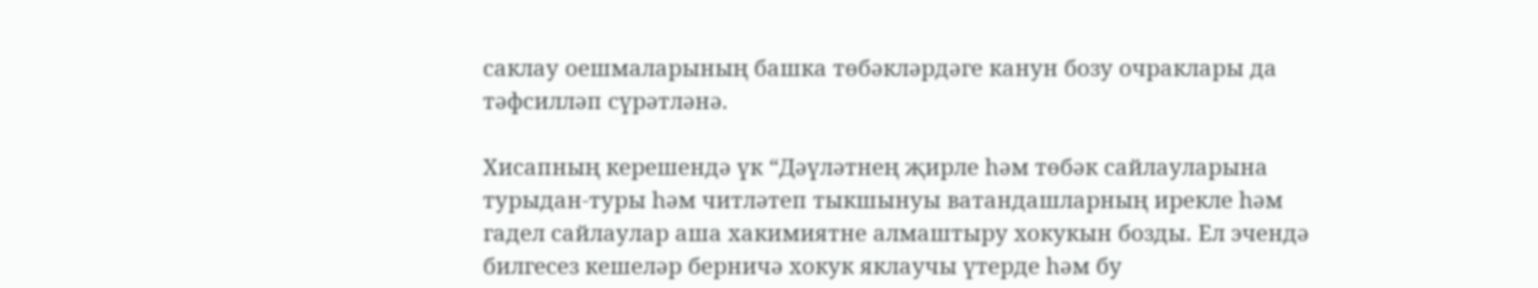саклау оешмаларының башка төбәкләрдәге канун бозу очраклары да тәфсилләп сүрәтләнә.

Хисапның керешендә үк “Дәүләтнең җирле һәм төбәк сайлауларына турыдан-туры һәм читләтеп тыкшынуы ватандашларның ирекле һәм гадел сайлаулар аша хакимиятне алмаштыру хокукын бозды. Ел эчендә билгесез кешеләр берничә хокук яклаучы үтерде һәм бу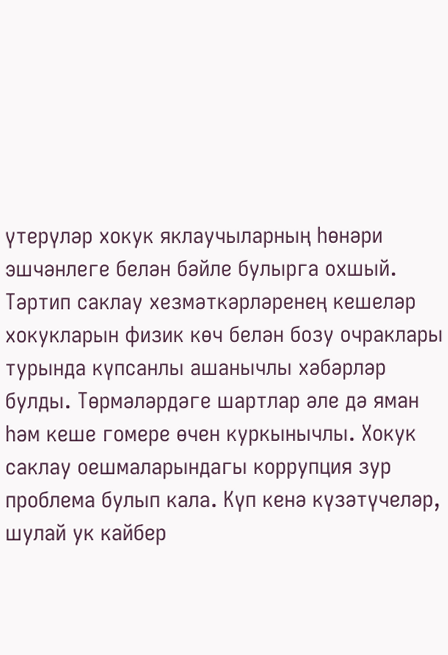үтерүләр хокук яклаучыларның һөнәри эшчәнлеге белән бәйле булырга охшый. Тәртип саклау хезмәткәрләренең кешеләр хокукларын физик көч белән бозу очраклары турында күпсанлы ашанычлы хәбәрләр булды. Төрмәләрдәге шартлар әле дә яман һәм кеше гомере өчен куркынычлы. Хокук саклау оешмаларындагы коррупция зур проблема булып кала. Күп кенә күзәтүчеләр, шулай ук кайбер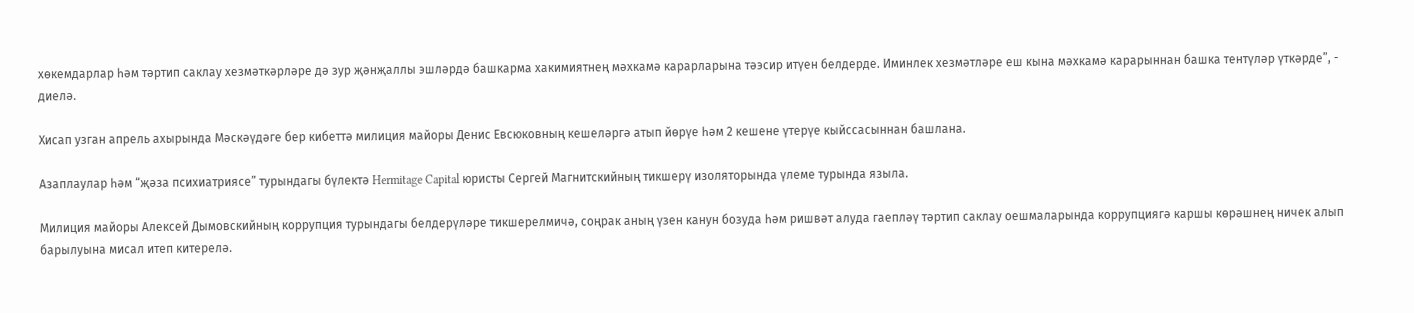хөкемдарлар һәм тәртип саклау хезмәткәрләре дә зур җәнҗаллы эшләрдә башкарма хакимиятнең мәхкамә карарларына тәэсир итүен белдерде. Иминлек хезмәтләре еш кына мәхкамә карарыннан башка тентүләр үткәрде”, - диелә.

Хисап узган апрель ахырында Мәскәүдәге бер кибеттә милиция майоры Денис Евсюковның кешеләргә атып йөрүе һәм 2 кешене үтерүе кыйссасыннан башлана.

Азаплаулар һәм “җәза психиатриясе” турындагы бүлектә Hermitage Capital юристы Сергей Магнитскийның тикшерү изоляторында үлеме турында языла.

Милиция майоры Алексей Дымовскийның коррупция турындагы белдерүләре тикшерелмичә, соңрак аның үзен канун бозуда һәм ришвәт алуда гаепләү тәртип саклау оешмаларында коррупциягә каршы көрәшнең ничек алып барылуына мисал итеп китерелә.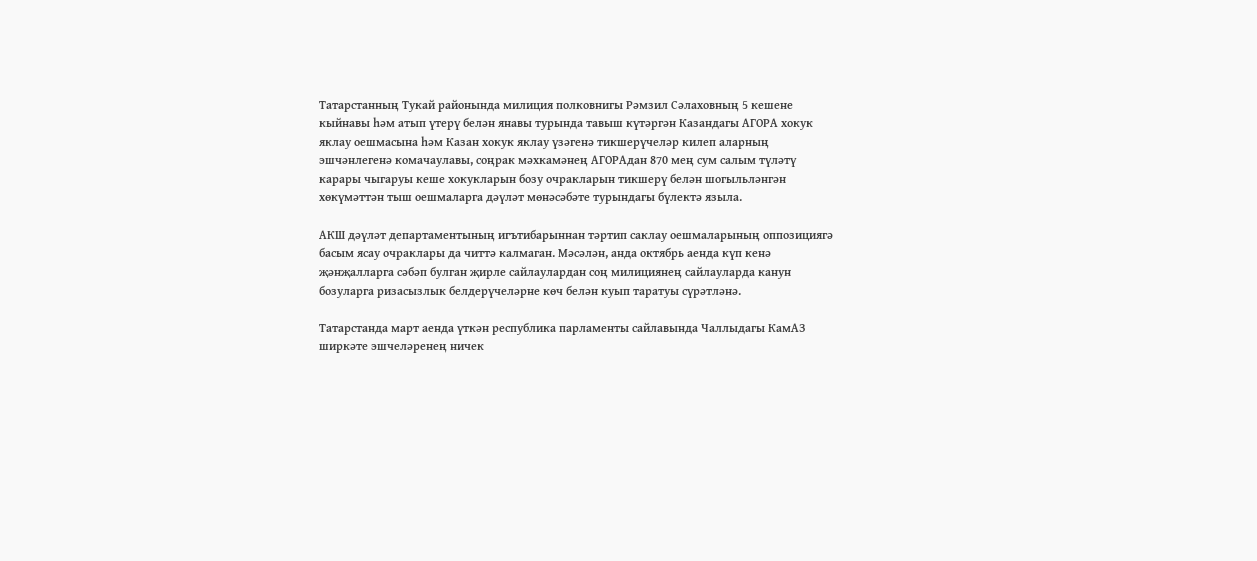Татарстанның Тукай районында милиция полковнигы Рәмзил Сәлаховның 5 кешене кыйнавы һәм атып үтерү белән янавы турында тавыш күтәргән Казандагы АГОРА хокук яклау оешмасына һәм Казан хокук яклау үзәгенә тикшерүчеләр килеп аларның эшчәнлегенә комачаулавы, соңрак мәхкамәнең АГОРАдан 870 мең сум салым түләтү карары чыгаруы кеше хокукларын бозу очракларын тикшерү белән шогыльләнгән хөкүмәттән тыш оешмаларга дәүләт мөнәсәбәте турындагы бүлектә языла.

АКШ дәүләт департаментының игътибарыннан тәртип саклау оешмаларының оппозициягә басым ясау очраклары да читтә калмаган. Мәсәлән, анда октябрь аенда күп кенә җәнҗалларга сәбәп булган җирле сайлаулардан соң милициянең сайлауларда канун бозуларга ризасызлык белдерүчеләрне көч белән куып таратуы сүрәтләнә.

Татарстанда март аенда үткән республика парламенты сайлавында Чаллыдагы КамАЗ ширкәте эшчеләренең ничек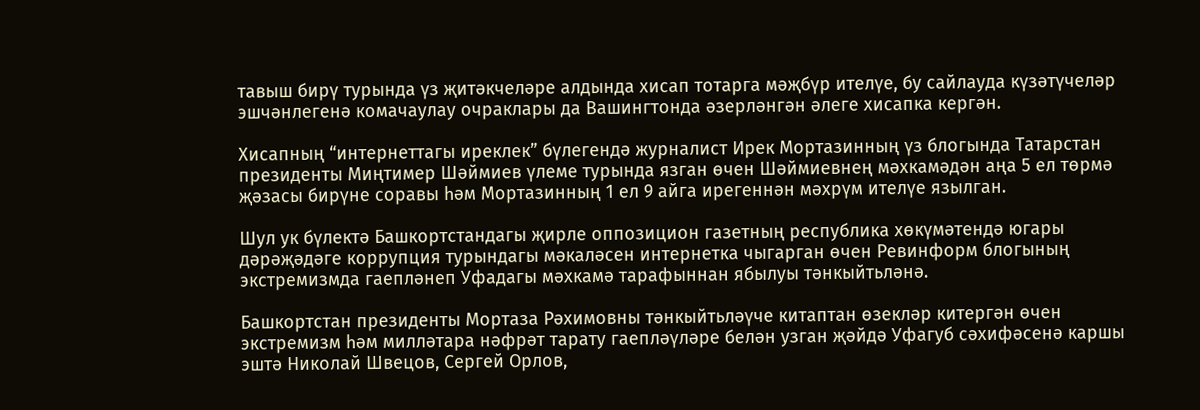тавыш бирү турында үз җитәкчеләре алдында хисап тотарга мәҗбүр ителүе, бу сайлауда күзәтүчеләр эшчәнлегенә комачаулау очраклары да Вашингтонда әзерләнгән әлеге хисапка кергән.

Хисапның “интернеттагы иреклек” бүлегендә журналист Ирек Мортазинның үз блогында Татарстан президенты Миңтимер Шәймиев үлеме турында язган өчен Шәймиевнең мәхкамәдән аңа 5 ел төрмә җәзасы бирүне соравы һәм Мортазинның 1 ел 9 айга ирегеннән мәхрүм ителүе язылган.

Шул ук бүлектә Башкортстандагы җирле оппозицион газетның республика хөкүмәтендә югары дәрәҗәдәге коррупция турындагы мәкаләсен интернетка чыгарган өчен Ревинформ блогының экстремизмда гаепләнеп Уфадагы мәхкамә тарафыннан ябылуы тәнкыйтьләнә.

Башкортстан президенты Мортаза Рәхимовны тәнкыйтьләүче китаптан өзекләр китергән өчен экстремизм һәм милләтара нәфрәт тарату гаепләүләре белән узган җәйдә Уфагуб сәхифәсенә каршы эштә Николай Швецов, Сергей Орлов,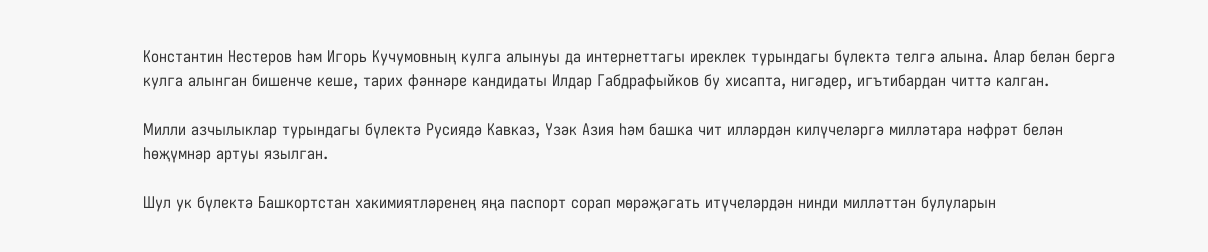Константин Нестеров һәм Игорь Кучумовның кулга алынуы да интернеттагы иреклек турындагы бүлектә телгә алына. Алар белән бергә кулга алынган бишенче кеше, тарих фәннәре кандидаты Илдар Габдрафыйков бу хисапта, нигәдер, игътибардан читтә калган.

Милли азчылыклар турындагы бүлектә Русиядә Кавказ, Үзәк Азия һәм башка чит илләрдән килүчеләргә милләтара нәфрәт белән һөҗүмнәр артуы язылган.

Шул ук бүлектә Башкортстан хакимиятләренең яңа паспорт сорап мөрәҗәгать итүчеләрдән нинди милләттән булуларын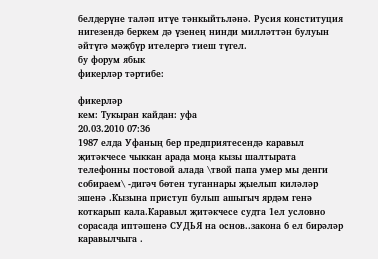белдерүне таләп итүе тәнкыйтьләнә. Русия конституция нигезендә беркем дә үзенең нинди милләттән булуын әйтүгә мәҗбүр ителергә тиеш түгел.
бу форум ябык
фикерләр тәртибе:

фикерләр
кем: Тукыран кайдан: уфа
20.03.2010 07:36
1987 елда Уфаның бер предприятесендә каравыл җитәкчесе чыккан арада моңа кызы шалтырата телефонны постовой алада \твой папа умер мы денги собираем\ -дигәч бөтен туганнары җыелып киләләр эшенә .Кызына приступ булып ашыгыч ярдәм генә коткарып кала.Каравыл җитәкчесе судта 1ел условно сорасада иптәшенә СУДЬЯ на основ..закона 6 ел бирәләр каравылчыга .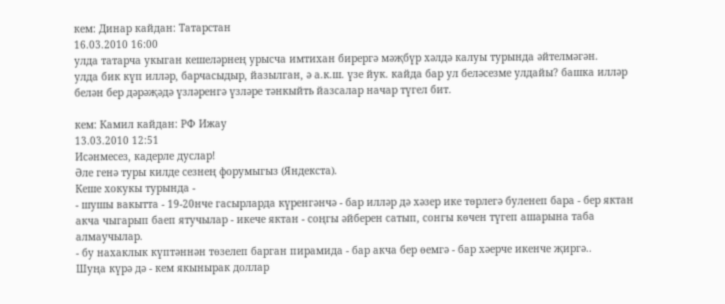кем: Динар кайдан: Татарстан
16.03.2010 16:00
улда татарча укыган кешеләрнең урысча имтихан бирергә мәҗбүр хәлдә калуы турында әйтелмәгән.
улда бик күп илләр, барчасыдыр, йазылган, ә а.к.ш. үзе йук. кайда бар ул беләсезме улдайы? башка илләр белән бер дәрәҗәдә үзләренгә үзләре тәнкыйть йазсалар начар түгел бит.

кем: Камил кайдан: РФ Ижау
13.03.2010 12:51
Исәнмесез, кадерле дуслар!
Әле генә туры килде сезнең форумыгыз (Яндекста).
Кеше хокукы турында -
- шушы вакытта - 19-20нче гасырларда күренгәнчә - бар илләр дә хәзер ике төрлегә буленеп бара - бер яктан акча чыгарып баеп ятучылар - икече яктан - соңгы әйберен сатып, сонгы көчен түгеп ашарына таба алмаучылар.
- бу нахаклык күптәннән төзелеп барган пирамида - бар акча бер өемгә - бар хәерче икенче җиргә..
Шуңа күрә дә - кем якынырак доллар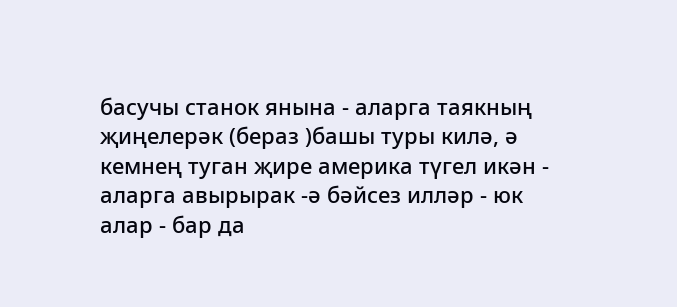басучы станок янына - аларга таякның җиңелерәк (бераз )башы туры килә, ә кемнең туган җире америка түгел икән - аларга авырырак -ә бәйсез илләр - юк алар - бар да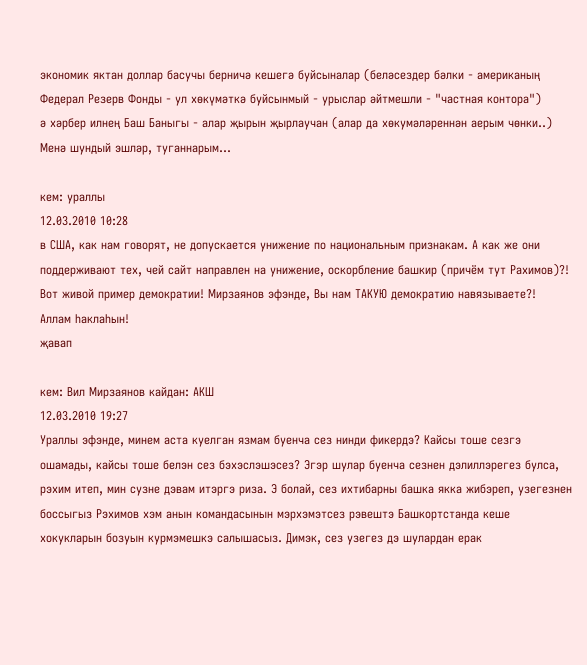экономик яктан доллар басучы берничә кешегә буйсыналар (беләсездер бәлки - американың Федерал Резерв Фонды - ул хөкүмәткә буйсынмый - урыслар әйтмешли - "частная контора")
ә хәрбер илнең Баш Баныгы - алар җырын җырлаучан (алар да хөкумәләреннән аерым чөнки..)
Менә шундый эшләр, туганнарым...

кем: ураллы
12.03.2010 10:28
в США, как нам говорят, не допускается унижение по национальным признакам. А как же они поддерживают тех, чей сайт направлен на унижение, оскорбление башкир (причём тут Рахимов)?! Вот живой пример демократии! Мирзаянов эфэнде, Вы нам ТАКУЮ демократию навязываете?!
Аллам hаклаhын!
җавап

кем: Вил Мирзаянов кайдан: АКШ
12.03.2010 19:27
Ураллы эфэнде, минем аста куелган язмам буенча сез нинди фикердэ? Кайсы тоше сезгэ ошамады, кайсы тоше белэн сез бэхэслэшэсез? Эгэр шулар буенча сезнен дэлиллэрегез булса, рэхим итеп, мин сузне дэвам итэргэ риза. Э болай, сез ихтибарны башка якка жибэреп, узегезнен боссыгыз Рэхимов хэм анын командасынын мэрхэмэтсез рэвештэ Башкортстанда кеше хокукларын бозуын курмэмешкэ салышасыз. Димэк, сез узегез дэ шулардан ерак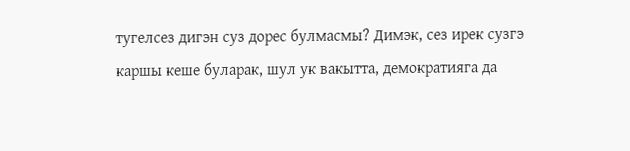тугелсез дигэн суз дорес булмасмы? Димэк, сез ирек сузгэ каршы кеше буларак, шул ук вакытта, демократияга да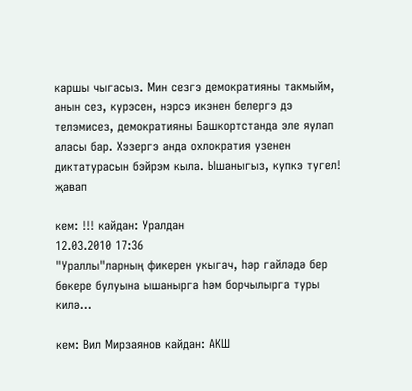каршы чыгасыз. Мин сезгэ демократияны такмыйм, анын сез, курэсен, нэрсэ икэнен белергэ дэ телэмисез, демократияны Башкортстанда эле яулап аласы бар. Хэзергэ анда охлократия узенен диктатурасын бэйрэм кыла. Ышаныгыз, купкэ тугел!
җавап

кем: !!! кайдан: Уралдан
12.03.2010 17:36
"Ураллы"ларның фикерен укыгач, һәр гайләдә бер бөкере булуына ышанырга һәм борчылырга туры килә...

кем: Вил Мирзаянов кайдан: АКШ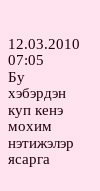12.03.2010 07:05
Бу хэбэрдэн куп кенэ мохим нэтижэлэр ясарга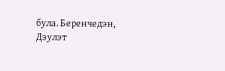була. Беренчедэн, Дэулэт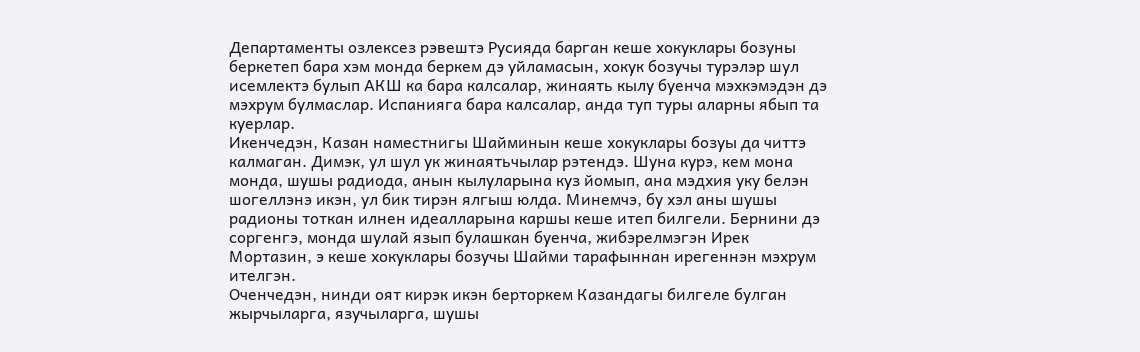Департаменты озлексез рэвештэ Русияда барган кеше хокуклары бозуны беркетеп бара хэм монда беркем дэ уйламасын, хокук бозучы турэлэр шул исемлектэ булып АКШ ка бара калсалар, жинаять кылу буенча мэхкэмэдэн дэ мэхрум булмаслар. Испанияга бара калсалар, анда туп туры аларны ябып та куерлар.
Икенчедэн, Казан наместнигы Шайминын кеше хокуклары бозуы да читтэ калмаган. Димэк, ул шул ук жинаятьчылар рэтендэ. Шуна курэ, кем мона монда, шушы радиода, анын кылуларына куз йомып, ана мэдхия уку белэн шогеллэнэ икэн, ул бик тирэн ялгыш юлда. Минемчэ, бу хэл аны шушы радионы тоткан илнен идеалларына каршы кеше итеп билгели. Бернини дэ соргенгэ, монда шулай язып булашкан буенча, жибэрелмэгэн Ирек Мортазин, э кеше хокуклары бозучы Шайми тарафыннан ирегеннэн мэхрум ителгэн.
Оченчедэн, нинди оят кирэк икэн берторкем Казандагы билгеле булган жырчыларга, язучыларга, шушы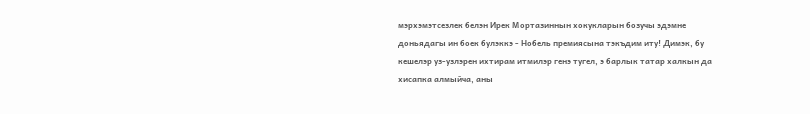мэрхэмэтсезлек белэн Ирек Мортазиннын хокукларын бозучы эдэмне доньядагы ин боек булэккэ - Нобель премиясына тэкъдим иту! Димэк, бу кешелэр уз-узлэрен ихтирам итмилэр генэ тугел, э барлык татар халкын да хисапка алмыйча, аны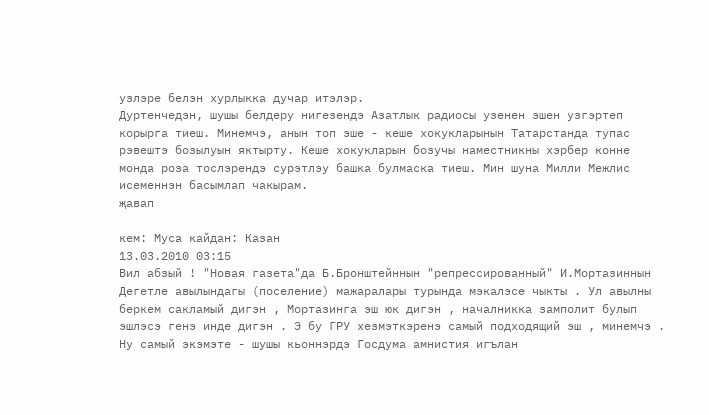узлэре белэн хурлыкка дучар итэлэр.
Дуртенчедэн, шушы белдеру нигезендэ Азатлык радиосы узенен эшен узгэртеп корырга тиеш. Минемчэ, анын топ эше - кеше хокукларынын Татарстанда тупас рэвештэ бозылуын яктырту. Кеше хокукларын бозучы наместникны хэрбер конне монда роза тослэрендэ сурэтлэу башка булмаска тиеш. Мин шуна Милли Межлис исеменнэн басымлап чакырам.
җавап

кем: Муса кайдан: Казан
13.03.2010 03:15
Вил абзый ! "Новая газета"да Б.Бронштейннын "репрессированный" И.Мортазиннын Дегетле авылындагы (поселение) мажаралары турында мэкалэсе чыкты . Ул авылны беркем сакламый дигэн , Мортазинга эш юк дигэн , началникка замполит булып эшлэсэ генэ инде дигэн . Э бу ГРУ хезмэткэренэ самый подходящий эш , минемчэ . Ну самый экэмэте - шушы кьоннэрдэ Госдума амнистия игълан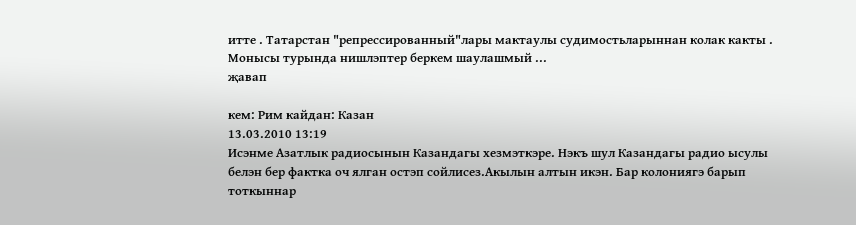итте . Татарстан "репрессированный"лары мактаулы судимостьларыннан колак какты . Монысы турында нишлэптер беркем шаулашмый ...
җавап

кем: Рим кайдан: Казан
13.03.2010 13:19
Исэнме Азатлык радиосынын Казандагы хезмэткэре. Нэкъ шул Казандагы радио ысулы белэн бер фактка оч ялган остэп сойлисез.Акылын алтын икэн. Бар колониягэ барып тоткыннар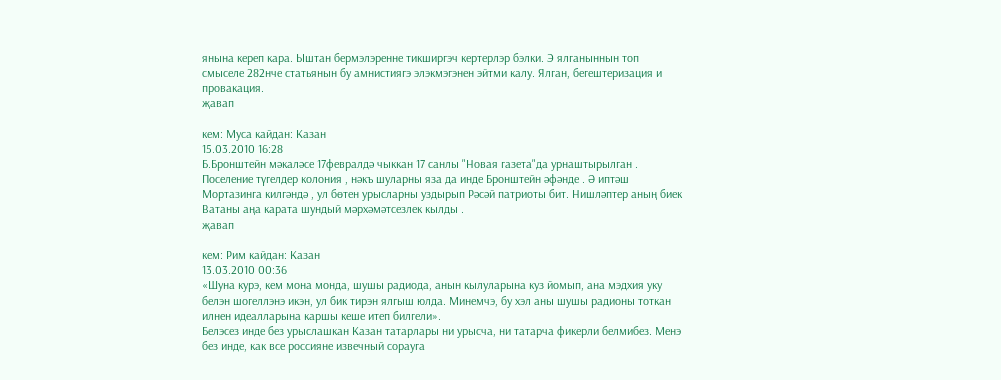янына кереп кара. Ыштан бермэлэренне тикширгэч кертерлэр бэлки. Э ялганыннын топ смыселе 282нче статьянын бу амнистиягэ элэкмэгэнен эйтми калу. Ялган, бегештеризация и провакация.
җавап

кем: Муса кайдан: Казан
15.03.2010 16:28
Б.Бронштейн мәкаләсе 17февралдә чыккан 17 санлы "Новая газета"да урнаштырылган . Поселение түгелдер колония , нәкъ шуларны яза да инде Бронштейн әфәнде . Ә иптәш Мортазинга килгәндә , ул бөтен урысларны уздырып Рәсәй патриоты бит. Нишләптер аның биек Ватаны аңа карата шундый мәрхәмәтсезлек кылды .
җавап

кем: Рим кайдан: Казан
13.03.2010 00:36
«Шуна курэ, кем мона монда, шушы радиода, анын кылуларына куз йомып, ана мэдхия уку белэн шогеллэнэ икэн, ул бик тирэн ялгыш юлда. Минемчэ, бу хэл аны шушы радионы тоткан илнен идеалларына каршы кеше итеп билгели».
Белэсез инде без урыслашкан Казан татарлары ни урысча, ни татарча фикерли белмибез. Менэ без инде, как все россияне извечный сорауга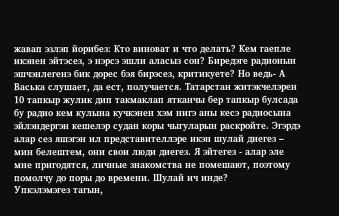жавап эзлэп йорибез: Кто виноват и что делать? Кем гаепле икэнен эйтэсез, э нэрсэ эшли аласыз сон? Биредэге радионын эшчэнлегенэ бик дорес бэя бирэсез, критикуете? Но ведь- А Васька слушает, да ест, получается. Татарстан житэкчелэрен 10 тапкыр жулик дип такмаклап ятканчы бер тапкыр булсада бу радио кем кулына кучкэнен хэм нигэ аны кесэ радиосына эйлэндергэн кешелэр судан коры чыгуларын раскройте. Эгэрдэ алар сез яшэгэн ил представителлэре икэн шулай диегез – мин белештем, они свои люди диегез. Я эйтегез - алар эле мне пригодятся, личные знакомства не помешают, поэтому помолчу до поры до времени. Шулай ич инде?
Упкэлэмэгез тагын,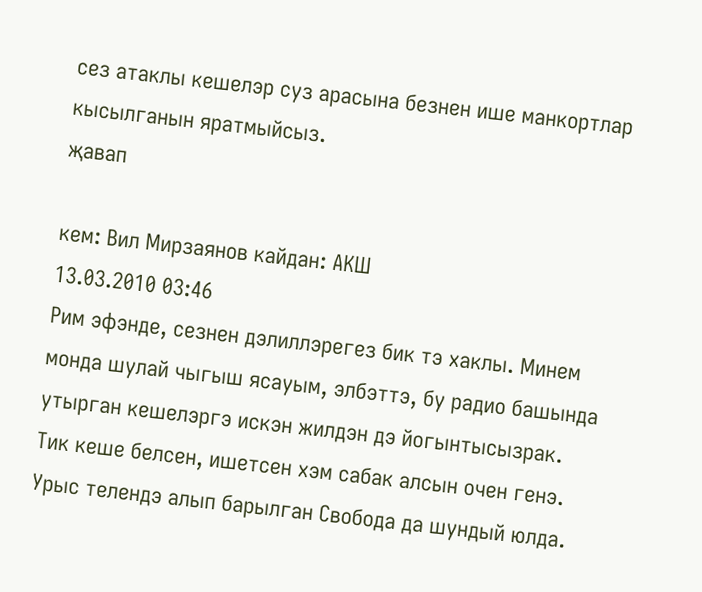сез атаклы кешелэр суз арасына безнен ише манкортлар кысылганын яратмыйсыз.
җавап

кем: Вил Мирзаянов кайдан: АКШ
13.03.2010 03:46
Рим эфэнде, сезнен дэлиллэрегез бик тэ хаклы. Минем монда шулай чыгыш ясауым, элбэттэ, бу радио башында утырган кешелэргэ искэн жилдэн дэ йогынтысызрак. Тик кеше белсен, ишетсен хэм сабак алсын очен генэ. Урыс телендэ алып барылган Свобода да шундый юлда.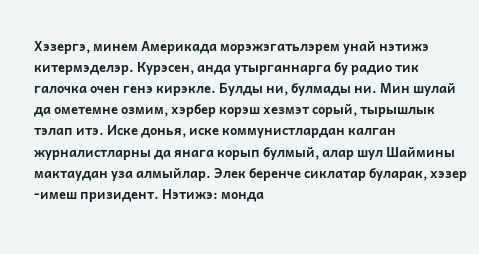Хэзергэ, минем Америкада морэжэгатьлэрем унай нэтижэ китермэделэр. Курэсен, анда утырганнарга бу радио тик галочка очен генэ кирэкле. Булды ни, булмады ни. Мин шулай да ометемне озмим, хэрбер корэш хезмэт сорый, тырышлык тэлап итэ. Иске донья, иске коммунистлардан калган журналистларны да янага корып булмый, алар шул Шаймины мактаудан уза алмыйлар. Элек беренче сиклатар буларак, хэзер -имеш призидент. Нэтижэ: монда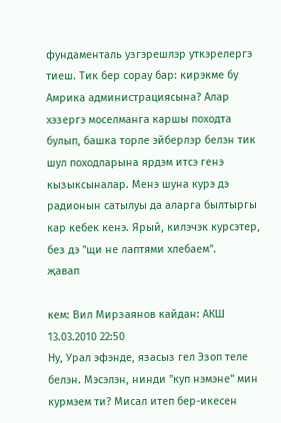фундаменталь узгэрешлэр уткэрелергэ тиеш. Тик бер сорау бар: кирэкме бу Амрика администрациясына? Алар хэзергэ моселманга каршы походта булып, башка торле эйберлэр белэн тик шул походларына ярдэм итсэ генэ кызыксыналар. Менэ шуна курэ дэ радионын сатылуы да аларга былтыргы кар кебек кенэ. Ярый, килэчэк курсэтер, без дэ "щи не лаптями хлебаем".
җавап

кем: Вил Мирзаянов кайдан: АКШ
13.03.2010 22:50
Ну, Урал эфэнде, язасыз гел Эзоп теле белэн. Мэсэлэн, нинди "куп нэмэне" мин курмэем ти? Мисал итеп бер-икесен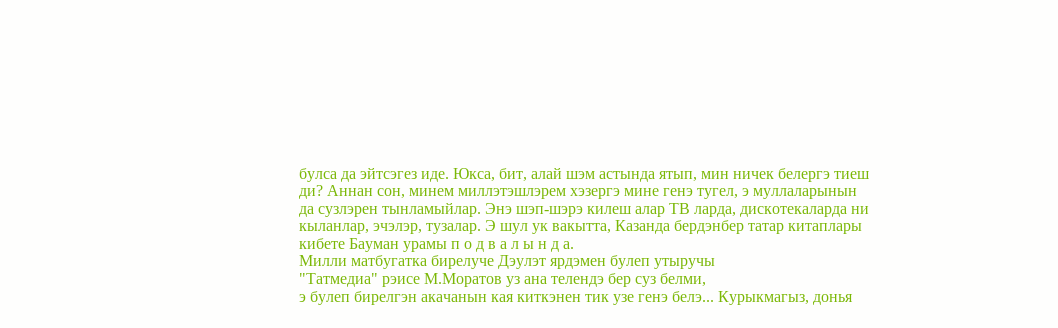булса да эйтсэгез иде. Юкса, бит, алай шэм астында ятып, мин ничек белергэ тиеш ди? Аннан сон, минем миллэтэшлэрем хэзергэ мине генэ тугел, э муллаларынын да сузлэрен тынламыйлар. Энэ шэп-шэрэ килеш алар ТВ ларда, дискотекаларда ни кыланлар, эчэлэр, тузалар. Э шул ук вакытта, Казанда бердэнбер татар китаплары кибете Бауман урамы п о д в а л ы н д а.
Милли матбугатка бирелуче Дэулэт ярдэмен булеп утыручы
"Татмедиа" рэисе М.Моратов уз ана телендэ бер суз белми,
э булеп бирелгэн акачанын кая киткэнен тик узе генэ белэ... Курыкмагыз, донья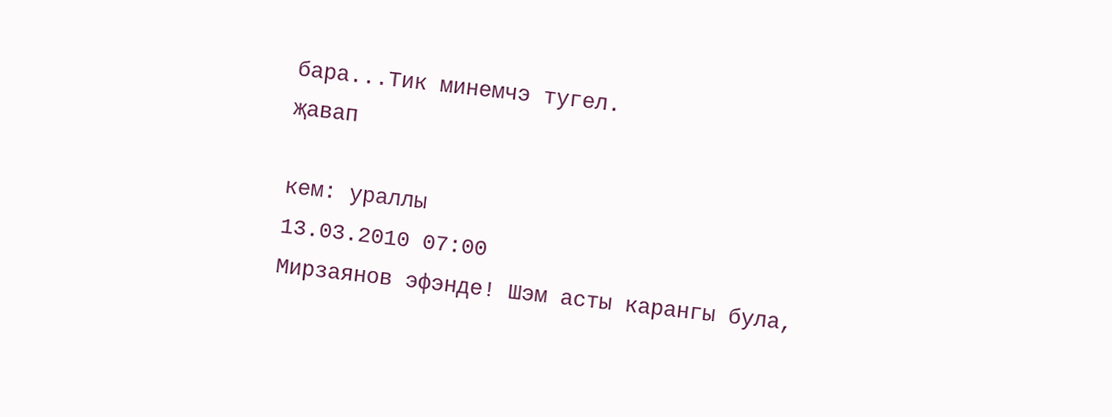бара...Тик минемчэ тугел.
җавап

кем: ураллы
13.03.2010 07:00
Мирзаянов эфэнде! Шэм асты карангы була,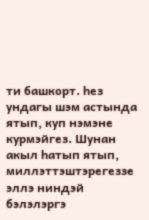ти башкорт. hез ундагы шэм астында ятып, куп нэмэне курмэйгез. Шунан акыл hатып ятып, миллэттэштэрегеззе эллэ ниндэй бэлэлэргэ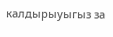калдырыуыгыз за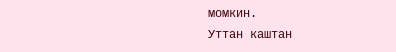момкин.
Уттан каштан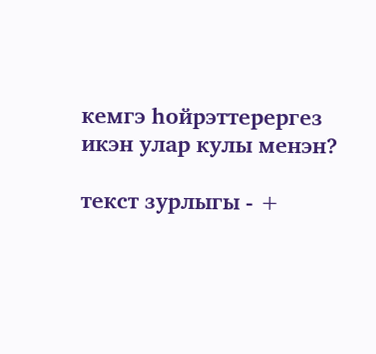кемгэ hойрэттерергез икэн улар кулы менэн?

текст зурлыгы - +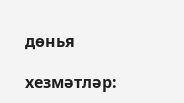дөнья

хезмәтләр: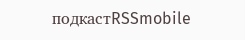подкастRSSmobile